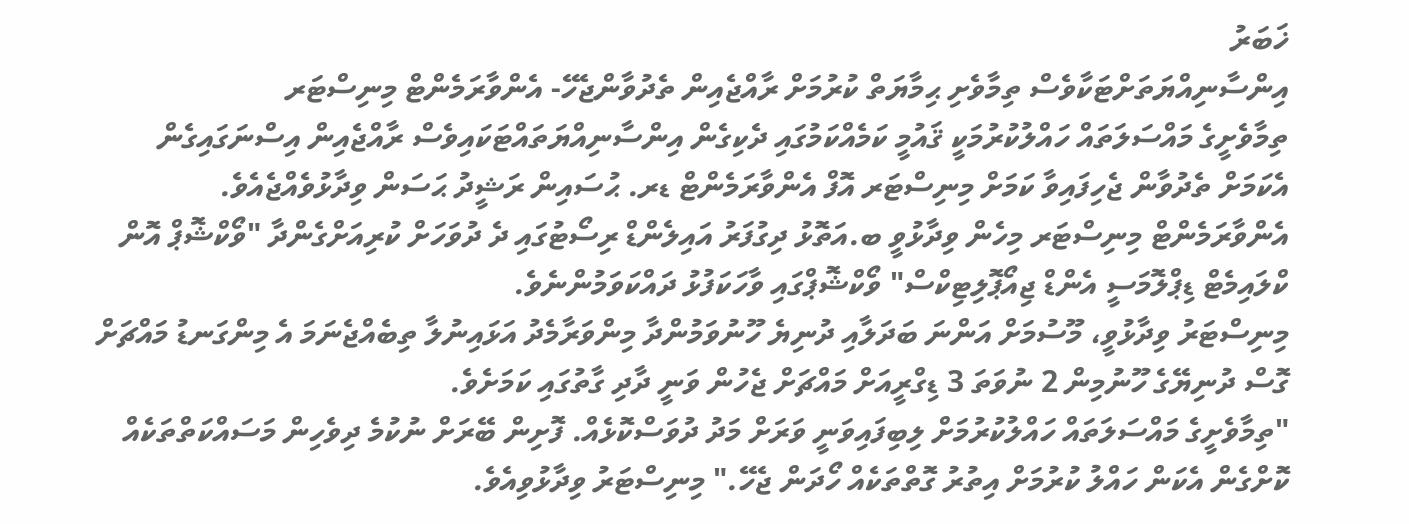ޚަބަރު
އިންސާނިއްޔަތަށްޓަކާވެސް ތިމާވެށި ޙިމާޔަތް ކުރުމަށް ރާއްޖެއިން ތެދުވާންޖެހޭ- އެންވާރަމެންޓް މިނިސްޓަރ
ތިމާވެށީގެ މައްސަލަތައް ހައްލުކުރުމަކީ ޤައުމީ ކަމެއްކަމުގައި ދެކިގެން އިންސާނިއްޔަތައްޓަކައިވެސް ރާއްޖެއިން އިސްނަގައިގެން އެކަމަށް ތެދުވާން ޖެހިފައިވާ ކަމަށް މިނިސްޓަރ އޮފް އެންވާރަމެންޓް ޑރ. ޙުސައިން ރަޝީދު ޙަސަން ވިދާޅުވެއްޖެއެވެ.
އެންވާރަމެންޓް މިނިސްޓަރ މިހެން ވިދާޅުވީ ބ.އަތޮޅު ދިގުފަރު އައިލެންޑް ރިސޯޓުގައި ދެ ދުވަހަށް ކުރިއަށްގެންދާ "ވޯކްޝޮޕް އޮން ކްލައިމެޓް ޑިޕްލޮމަސީ އެންޑް ޖިއޯޕޮލިޓިކްސް" ވޯކްޝޮޕްގައި ވާހަކަފުޅު ދައްކަވަމުންނެވެ.
މިނިސްޓަރު ވިދާޅުވީ، މޫސުމަށް އަންނަ ބަދަލާއި ދުނިޔެ ހޫނުވަމުންދާ މިންވަރާމެދު އަޅައިނުލާ ތިބެއްޖެނަމަ އެ މިންގަނޑު މައްޗަށް ގޮސް ދުނިޔޭގެ ހޫނުމިން 2 ނުވަތަ 3 ޑިގްރީއަށް މައްޗަށް ޖެހުން ވަނީ ދާދި ގާތުގައި ކަމަށެވެ.
"ތިމާވެށީގެ މައްސަލަތައް ހައްލުކުރުމަށް ލިބިފައިވަނީ ވަރަށް މަދު ދުވަސްކޮޅެއް. ފޮށިން ބޭރަށް ނުކުމެ ދިވެހިން މަސައްކަތްތަކެއް ކޮށްގެން އެކަން ހައްލު ކުރުމަށް އިތުރު ގޮތްތަކެއް ހޯދަން ޖެހޭ." މިނިސްޓަރު ވިދާޅުވިއެވެ.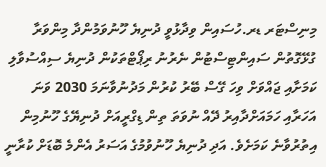މިނިސްޓަރ ޑރ.ހުސައިން ވިދާޅުވީ ދުނިޔެ ހޫނުވަމުންދާ މިންވަރާ ގުޅޭގޮތުން ސައިންޓިސްޓުން ނެރުނު ރިޕޯޓްތަކުން ދުނިޔެ ސިއްސުވާލި ކަމަށާއި ޖައްވަށް ވިހަ ގޭސް ބޭރު ކުރުން މަދުނުވާނަމަ 2030 ވަނަ އަހަރާއި ހަމައަށްދާއިރު ދޭއް ނުވަތަ ތިން ޑިގްރީއަށް ދުނިޔޭގެ ހޫނުމިން އިތުރުވާނެ ކަމަށެވެ. އަދި ދުނިޔެ ހޫނުވުމުގެ އަސަރު އެންމެ ބޮޑަށް ކުރާނީ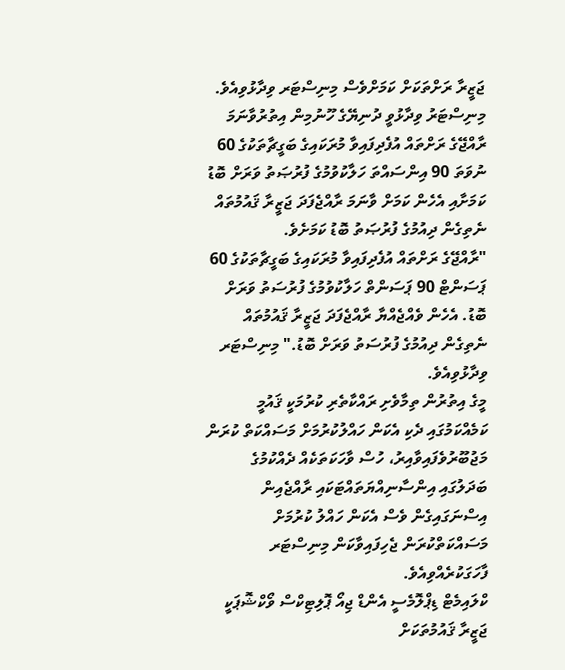ޖަޒީރާ ރަށްތަކަށް ކަމަށްވެސް މިނިސްޓަރ ވިދާޅުވިއެވެ.
މިނިސްޓަރު ވިދާޅުވީ ދުނިޔޭގެ ހޫނުމިން އިތުރުވާނަމަ ރާއްޖޭގެ ރަށްތައް އުފެދިފައިވާ މުރަކައިގެ ބަގީޗާތަކުގެ 60 ނުވަތަ 90 އިންސައްތަ ހަލާކުވުމުގެ ފުރުޞަތު ވަރަށް ބޮޑު ކަމަށާއި އެހެން ކަމަށް ވާނަމަ ރާއްޖެފަދަ ޖަޒީރާ ޤައުމުތައް ނެތިގެން ދިއުމުގެ ފުރުޞަތު ބޮޑު ކަމަށެވެ.
"ރާއްޖޭގެ ރަށްތައް އުފެދިފައިވާ މުރަކައިގެ ބަގީޗާތަކުގެ 60 ޕަސަންޓް 90 ޕަސަންތް ހަލާކުވުމުގެ ފުރުސަތު ވަރަށް ބޮޑު. އެހެން ވެއްޖެއްޔާ ރާއްޖެފަދަ ޖަޒީރާ ޤައުމުތައް ނެތިގެން ދިއުމުގެ ފުރުސަތު ވަރަށް ބޮޑު." މިނިސްޓަރ ވިދާޅުވިއެވެ.
މީގެ އިތުރުން ތިމާވެށި ރައްކާތެރި ކުރުމަކީ ޤައުމީ ކަމެއްކަމުގައި ދެކި އެކަން ހައްލުކުރުމަށް މަސައްކަތް ކުރަން މަޖުބޫރުވެފައިވާއިރު، ހުސް ވާހަކަތަކެއް ދެއްކުމުގެ ބަދަލުގައި އިންސާނިއްޔަތައްޓަކައި ރާއްޖެއިން އިސްނަގައިގެން ވެސް އެކަން ހައްލު ކުރުމަށް މަސައްކަތްކުރަން ޖެހިފައިވާކަން މިނިސްޓަރ ފާހަގަކުރެއްވިއެވެ.
ކްލައިމެޓް ޑިޕްލޮމެސީ އެންޑް ޖިއޯ ޕޮލިޓިކްސް ވޯކްޝޮޕަކީ ޖަޒީރާ ޤައުމުތަކަށް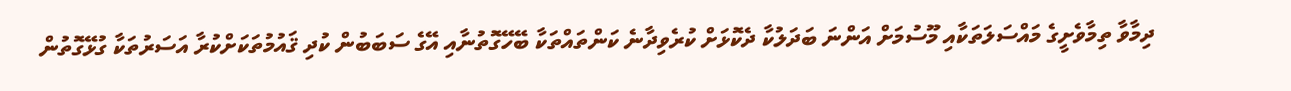ދިމާވާ ތިމާވެށީގެ މައްސަލަތަކާއި މޫސުމަށް އަންނަ ބަދަލުކާ ދެކޮޅަށް ކުރެވިދާނެ ކަންތައްތަކާ ބޭހޭގޮތުނާއި އޭގެ ސަބަބުން ކުދި ޤައުމުތަކަށްކުރާ އަސަރުތަކާ ގުޅޭގޮތުން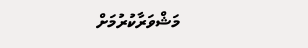މަޝްވަރާކުރުމަށް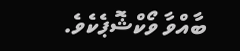ބާއްވާ ވޯކްޝޮޕެކެވެ.